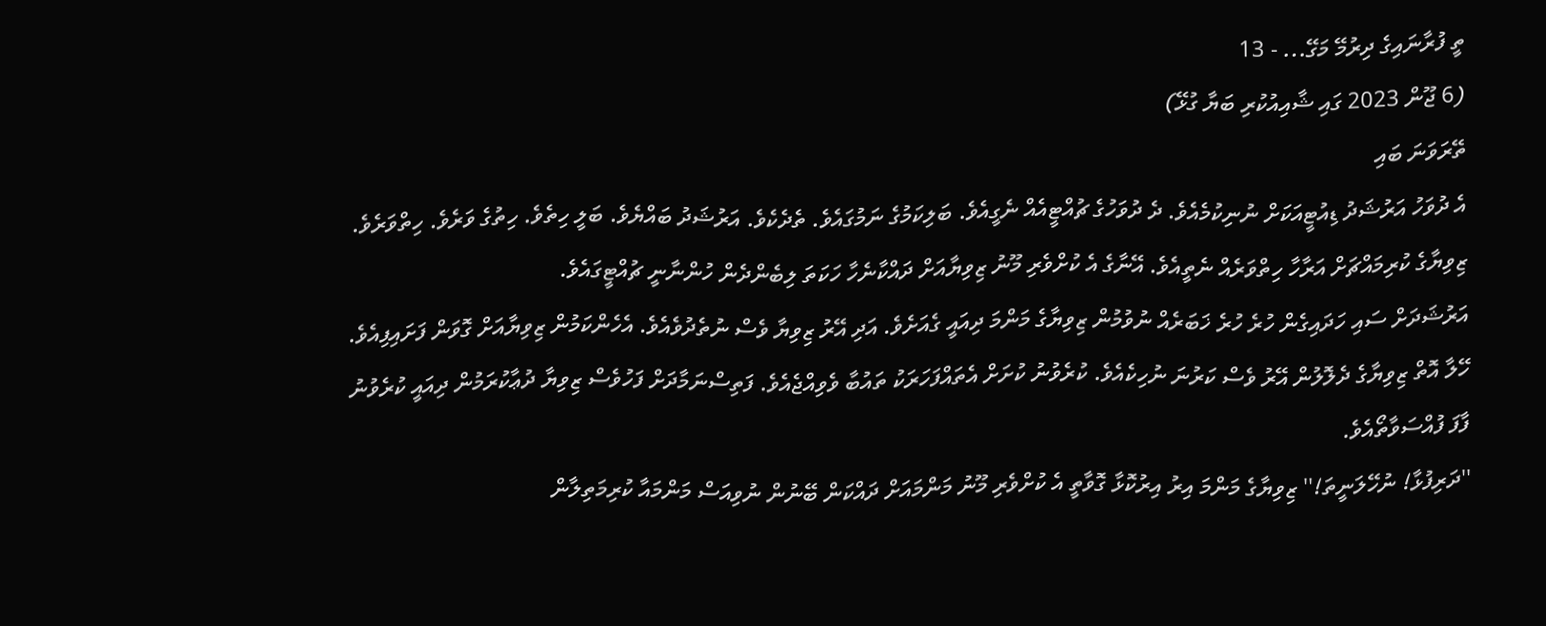ތީ ފުރާނައިގެ ދިރުމޭ މަގޭ... - 13
(6 ޖޫން 2023 ގައި ޝާއިއުކުރި ބަޔާ ގުޅޭ)
ތޭރަވަނަ ބައި
އެ ދުވަހު އަރުޝަދު ޑިއުޓީއަކަށް ނުނިކުމެއެވެ. ދެ ދުވަހުގެ ޗުއްޓީއެއް ނެގީއެވެ. ބަލިކަމުގެ ނަމުގައެވެ. ތެދެކެވެ. އަރުޝަދު ބައްޔެވެ. ބަލީ ހިތެވެ. ހިތުގެ ވަރެވެ. ހިތްވަރެވެ. ޒިވިޔާގެ ކުރިމައްޗަށް އަރާހާ ހިތްވަރެއް ނެތީއެވެ. އޭނާގެ އެ ކުށްވެރި މޫނު ޒިވިޔާއަށް ދައްކާނެހާ ހަކަތަ ލިބެންދެން ހުންނާނީ ޗުއްޓީގައެވެ.
އަރުޝަދަށް ސައި ހަދައިގެން ހުރެ ހުރެ ޚަބަރެއް ނުވުމުން ޒިވިޔާގެ މަންމަ ދިއައީ ގެއަށެވެ. އަދި އޭރު ޒިވިޔާ ވެސް ނުތެދުވެއެވެ. އެހެންކަމުން ޒިވިޔާއަށް ގޮވަން ފަށައިފިއެވެ. ހޭލާ އޮތް ޒިވިޔާގެ ދެލޮލުން އޭރު ވެސް ކަރުނަ ނުހިކެއެވެ. ކުރެވުނު ކުށަށް އެތައްފަހަރަކު ތައުބާ ވެވިއްޖެއެވެ. ފަތިސްނަމާދަށް ފަހުވެސް ޒިވިޔާ ދުޢާކުރަމުން ދިއައީ ކުރެވުނު ފާފަ ފުއްސަވާތޯއެވެ.
''ދަރިފުޅާ! ނުހޭލަނީތަ!'' ޒިވިޔާގެ މަންމަ އިރު އިރުކޮޅާ ގޮވާތީ އެ ކުށްވެރި މޫނު މަންމައަށް ދައްކަން ބޭނުން ނުވިއަސް މަންމައާ ކުރިމަތިލާން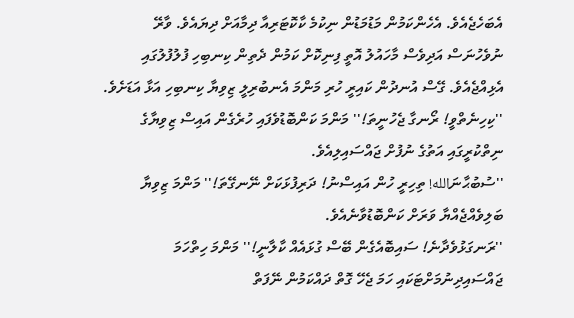އެބަހެޖެއެވެ. އެހެންކަމުން މަޑުމަޑުން ނިކުމެ ކާކޮޓަރިއާ ދިމާއަށް ދިޔައެވެ. ވާރޭ ނުވެހުނަސް އަދިވެސް މާހައުލު އޮތީ ފިނިކޮށް ކަމުން ދެތިން ކިނބިހި ފުލުފުލުގައި އެޅިއްޖެއެވެ. ގޭސް އުނދުން ކައިރީ ހުރި މަންމަ އެނބުރިލީ ޒިވިޔާ ކިނބިހި އަޅާ އަޑަށެވެ.
''ކިހިނެތްވީ! ރޯނގާ ޖެހުނީތަ!'' މަންމަ ކަންބޮޑުވެފައި ހުރެގެން އައިސް ޒިވިޔާގެ ނިތްކުރީގައި އަތުގެ ނުފުށް ޖައްސައިލިއެވެ.
''ސުބުޙާނަالله! ތިހިރީ ހުން އައިސްނު! ދަރިފުޅަކަށް ނޭނގޭތަ!'' މަންމަ ޒިވިޔާ ބަލިވެއްޖެއްޔާ ވަރަށް ކަންބޮޑުވާނެއެވެ.
''ރަނގަޅުވެދާނެ! ސައިބޮއެގެން ބޭސް ގުޅައެއް ކާލާނީ!'' މަންމަ ހިތްހަމަ ޖައްސައިދިނުމަށްޓަކައި ހަމަ ޖެހޭ ގޮތް ދައްކަމުން ނޭފަތް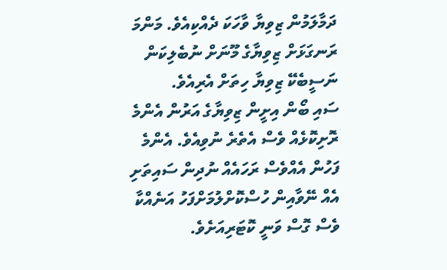ދަމާލަމުން ޒިވިޔާ ވާހަކަ ދެއްކިއެވެ. މަންމަ ރަނގަޅަށް ޒިވިޔާގެ މޫނަށް ނުބެލިކަން ނަސީބެކޭ ޒިވިޔާ ހިތަށް އެރިއެވެ.
ސައި ބޯން އިށީން ޒިވިޔާގެ އަރުން އެންމެ ރޮށިކޮޅެއް ވެސް އެތެރެ ނުވިއެވެ. އެންމެ ފަހުން އެއްވެސް ރަހައެއް ނުދިން ސައިތަށި އެއް ނޭވާއިން ހުސްކޮށްލުމަށްފަހު އަނެއްކާ ވެސް ގޮސް ވަނީ ކޮޓަރިއަށެވެ.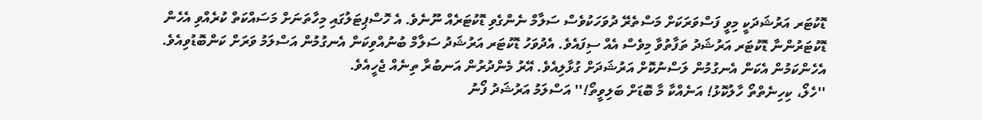ޑޮކުޓަރ އަރުޝަދަކީ މިވީ ފަސްވަރަކަށް މަސްތެރޭ ދުވަހަކުވެސް ސަލާމް ނެންގެވި ޑޮކުޓަރެއް ނޫނެވެ. އެ ހޮސްޕިޓަލުގައި މިހާތަނަށް މަސައްކަތް ކުރެއްވި އެހެން ޑޮކުޓަރުންނާ ޑޮކުޓަރ އަރުޝަދު ތަފާތުވާ މިވެސް އެއް ސިފައެވެ. އެދުވަހު ޑޮކުޓަރ އަރުޝަދު ސަލާމް ބުނުއްވިކަން އެނގުމުން އަސްލަމު ވަރަށް ކަންބޮޑުވިއެވެ. އެހެންކަމުން އެކަން އެނގުމުން ލަސްނުކޮށް އަރުޝަދަށް ގުޅާލިއެވެ. އޭރު މެންދުރުން އަނބުރާ ތިނެއް ޖެހީއެވެ.
''ހެލޯ، ކިހިނެތްތޯ ހާލުކޮޅު! އަނެއްކާ މާ ބޮޑަށް ބަލިވީތޯ!'' އަސްލަމު އަރުޝަދު ފޯނު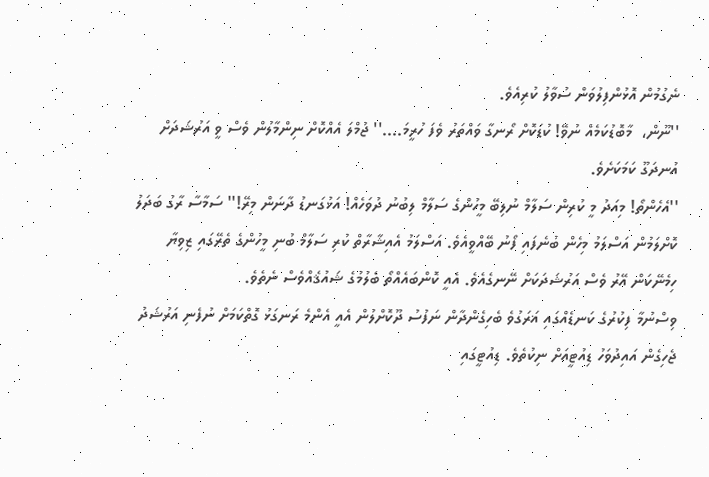ނެގުމުން އޮޅުންފިލުވަން ސުވާލު ކުރިއެވެ.
''ނޫން،  މާބޮޑުކަމެއް ނުވޭ! ކުޑަކޮށް ރޯނގާ ވައްތަރު ވެފަ ހުރީމަ....'' ޖުމްލަ އެއްކޮށް ނިންމާލުން ވެސް ވީ އަރުޝަދަށް އުނދަގޫ ކަމަކަށެވެ.
''އެހެންތޯ! މިއަދު މީ ކުރިން ސަލާމް ނުލިބޭ މީހުންގެ ސަލާމް ލިބުނު ދުވަހެއް! އަޅުގަނޑު ދާނަން މިރޭ!'' ސަމާސާ ރާގު ބަދަލު ކޮށްލަމުން އަސްލަމު މިހެން ބުނެފައި ފޯނު ބޭއްވީއެވެ. އަސްލަމު އެއިޝާރާތް ކުރި ސަލާމް ބުނި މީހުންގެ ތެރޭގައި ޒިވިޔާ ހިމެނޭކަން އޭރު ވެސް އަރުޝަދަކަށް ނޭނގެއެވެ. އެއީ ކޮންބައެއްތޯ ބެލުމުގެ ޝައުޤެއްވެސް ނެތެވެ.
ވިސްނުމާ ފިކުރުގެ ކަނޑެއްގައި ޣަރަގުވެ ބެހިގެންދާން ނަފުސު ދޫކޮށްލުން އެއީ އެންމެ ރަނގަޅު ގޮތްކަމަށް ނުފެނި އަރުޝަދު ޖެހިގެން އައިދުވަހު ޑިއުޓީއަށް ނިކުތެވެ. ޑިއުޓީގައި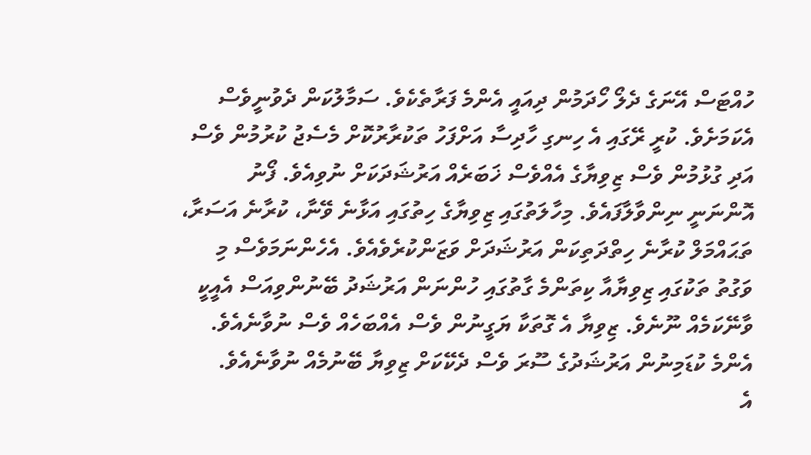ހުއްޓަސް އޭނަގެ ދެލޯ ހޯދަމުން ދިއައީ އެންމެ ފަރާތެކެވެ. ސަމާލުކަން ދެވުނީވެސް އެކަމަށެވެ. ކުރީ ރޭގައި އެ ހިނގި ހާދިސާ އަށްފަހު ތަކުރާރުކޮށް މެސެޖު ކުރުމުން ވެސް އަދި ގުޅުމުން ވެސް ޒިވިޔާގެ އެއްވެސް ޚަބަރެއް އަރުޝަދަކަށް ނުވިއެވެ. ފޯނު އޮންނަނީ ނިންވާލާފައެވެ. މިހާލަތުގައި ޒިވިޔާގެ ހިތުގައި އަޅާނެ ވޭނާ، ކުރާނެ އަސަރާ، ތަޙައްމަލް ކުރާނެ ހިތްދަތިކަން އަރުޝަދަށް ވަޒަންކުރެވެއެވެ. އެހެންނަމަވެސް މި ވަގުތު ތަކުގައި ޒިވިޔާއާ ކިތަންމެ ގާތުގައި ހުންނަން އަރުޝަދު ބޭނުންވިއަސް އެއީކީ ވާނޭކަމެއް ނޫނެވެ. ޒިވިޔާ އެ ގޮތަކާ ޔަގީނުން ވެސް އެއްބަހެއް ވެސް ނުވާނެއެވެ. އެންމެ ކުޑަމިނުން އަރުޝަދުގެ ސޫރަ ވެސް ދެކޭކަށް ޒިވިޔާ ބޭނުމެއް ނުވާނެއެވެ.
އެ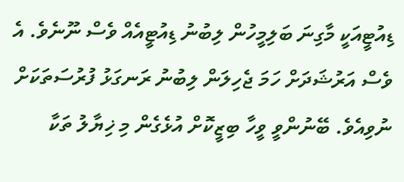ޑިއުޓީއަކީ މާގިނަ ބަލިމީހުން ލިބުނު ޑިއުޓީއެއް ވެސް ނޫނެވެ. އެ ވެސް އަރުޝަދަށް ހަމަ ޖެހިލަން ލިބުނު ރަނގަޅު ފުރުސަތަކަށް ނުވިއެވެ. ބޭނުންވީ ވީހާ ބިޒީކޮށް އުޅެގެން މި ޚިޔާލު ތަކާ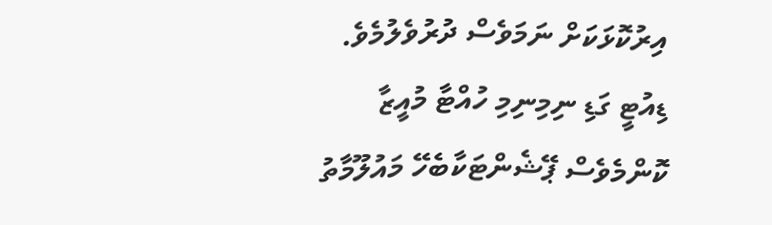އިރުކޮޅަކަށް ނަމަވެސް ދުރުވެލުމެވެ.
ޑިއުޓީ ގަޑި ނިމިނިމި ހުއްޓާ މުއީޒާ ކޮންމެވެސް ޕޭޝެންޓަކާބެހޭ މައުލޫމާތު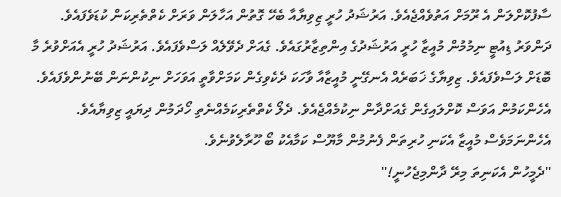ސާފުކޮށްލަން އެ ރޫމަށް އަތުވެއްޖެއެވެ. އަރުޝަދު ހުރީ ޒިވިޔާއާ ބެހޭ ގޮތުން އަހާލަން ވަރަށް ކެތްތެރިކަން ކުޑަވެފައެވެ.
ދަންވަރު ޑިއުޓީ ނިމުމުން މުއީޒާ ހުރީ އަރުޝަދުގެ އިންތިޒާރުގައެވެ. ގެއަށް ދެވޭލެއް ލަސްވެފައެވެ. އަރުޝަދު ހުރީ އެއަށްވުރެ މާ ބޮޑަށް ލަސްވެފައެވެ. ޒިވިޔާގެ ޚަބަރެއް އެނގޭނީ މުއީޒާއާ ވާހަކަ ދެކެވިގެން ކަމަށްވާތީ އަވަހަށް ނިކުންނަން ބޭނުންވެފައެވެ. އެހެންކަމުން އަވަސް ކޮށްލައިގެން ގެއަށްދާން ނިކުމެއްޖެއެވެ. ދެލޯ ކެތްތެރިކަމެއްނެތި ހޯދަމުން ދިޔައީ ޒިވިޔާއެވެ. އެހެންނަމަވެސް މުއީޒާ އެކަނި ހުރިތަން ފެނުމުން މާޔޫސް ކަމާއެކު ބޯ ހޫރާލެވުނެވެ.
''ދެމީހުން އެކަނިތަ މިރޭ ދާންމިޖެހުނީ!''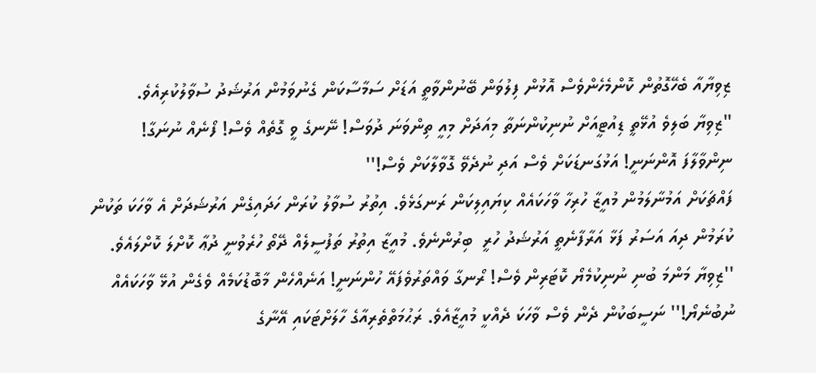ޒިވިޔާއާ ބެހޭގޮތުން ކޮންމެހެންވެސް އޮޅުން ފިލުވަން ބޭނުންވާތީ އަޑަށް ސަމާސާކަން ގެނުވަމުން އަރުޝަދު ސުވާލުކުރިއެވެ.
''ޒިވިޔާ ބަލިވެ އުޅޭތީ ޑިއުޓީއަށް ނުނިކުންނަތާ މިއަދަށް މިއީ ތިންވަނަ ދުވަސް! ނޭނގެ ވީ ގޮތެއް ވެސް! ފޯނެއް ނުނަގާ! ނިންވާލާފަ އޮންނަނީ! އަޅުގަނޑަކަށް ވެސް އަދި ނުދެވޭ ގޮވާލާކަށް ވެސް!''
ފައްޗަކަށް އަމުނާލަމުން މުއީޒާ ހުރިހާ ވާހަކައެއް ކިޔައިލިކަން ރަނގަޅެވެ. އިތުރު ސުވާލު ކުރަން ހަދައިގެން އަރުޝަދަށް އެ ވާހަކަ ތަކުން ކުރަމުން ދިއަ އަސަރު ފަޅާ އަރާފާނެތީ އަރުޝަދު ހުރީ  ބިރުންނެވެ. މުއީޒާ އިތުރު ތަފުސީލެއް ދޭތޯ ހުރެވުނީ ދުޢާ ކޮށްލަ ކޮށްލައެވެ.
''ޒިވިޔާ މަންމަ ބުނި ނުނިކުމެޔޯ ކޮޓަރިން ވެސް! ރޯނގާ ވައްތަރުވެފައޭ ހުންނަނީ! އަނެއްހެން މާބޮޑުކަމެއް ވެގެން އުޅޭ ވާހަކައެއް ނުބުނެޔޯ!'' ނަސީބަކުން ދެން ވެސް ވާހަކަ ދެއްކީ މުއީޒާއެވެ. ރަޙުމަތްތެރިއާގެ ހާލަށްޓަކައި އޭނާގެ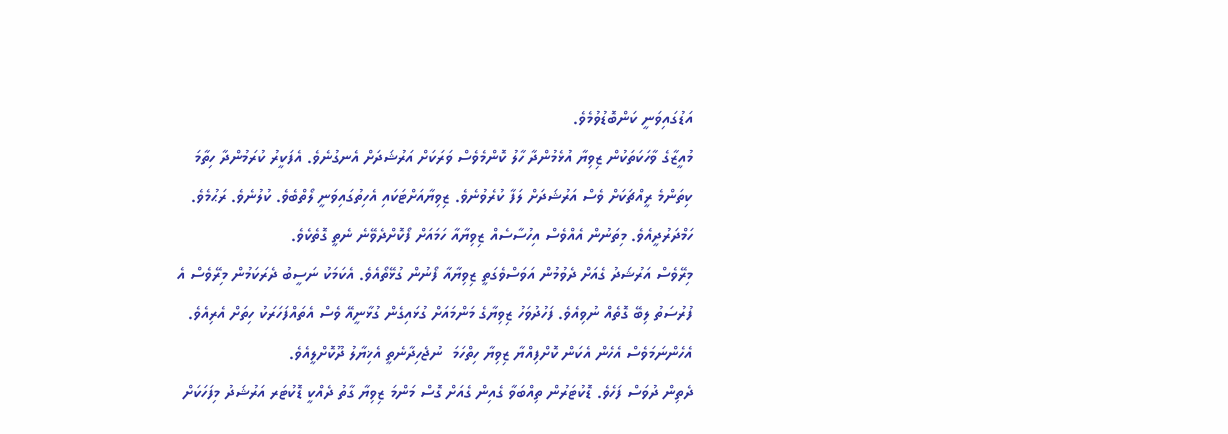އަޑުގައިވަނީ ކަންބޮޑުވުމެވެ.
މުއީޒާގެ ވާހަކަތަކުން ޒިވިޔާ އުޅެމުންދާ ހާލު ކޮންމެވެސް ވަރަކަށް އަރުޝަދަށް އެނގުނެވެ. އެފަކީރު ކުރަމުންދާ ހިތާމަ ކިތަންމެ ރީއްޗަކަށް ވެސް އަރުޝަދަށް ލަފާ ކުރެވުނެވެ. ޒިވިޔާއަށްޓަކައި އެހިތުގައިވަނީ ލޯތްބެވެ. ކުލުނެވެ. ރަޙުމެވެ. ހަމްދަރުދީއެވެ. މިތަނުން އެއްވެސް އިހުސާސެއް ޒިވިޔާއާ ހަމައަށް ފޯކޮށްދެވޭނެ ނެތީ ގޮތެކެވެ.
މިރޭވެސް އަރުޝަދު ގެއަށް ދެވުމުން އަވަސްވެގަތީ ޒިވިޔާއާ ފޯނުން ގުޅޭތޯއެވެ. އެކަމަކު ނަސީބު ދެރަކަމުން މިރޭވެސް އެ ފުރުސަތު ލިބޭ ގޮތެއް ނުވިއެވެ. ފަހުދުވަހު ޒިވިޔާގެ މަންމައަށް ގުޅައިގެން ގުޅާނީއޭ ވެސް އެތައްފަހަރަކު ހިތަށް އެރިއެވެ. އެހެންނަމަވެސް އެހެން އެކަން ކޮށްފިއްޔާ ޒިވިޔާ ހިތްހަމަ  ނުޖެހިދާނެތީ އެޚިޔާލު ދޫކޮށްލީއެވެ.
ދެތިން ދުވަސް ފަހެވެ. ޑޮކުޓަރުން ތިއްބަވާ ގެއިން ގެއަށް ގޮސް މަންމަ ޒިވިޔާ ގާތު ދެއްކީ ޑޮކުޓަރ އަރުޝަދު މިފަހަކަށް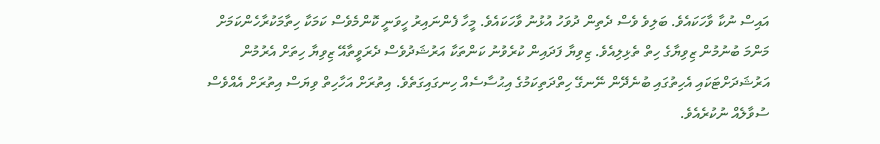އައިސް ނުކާ ވާހަކައެވެ. ބަލިވެ ވެސް ދެތިން ދުވަހު އުޅުނު ވާހަކައެވެ. މީހާ ފެންނައިރު ހީވަނީ ކޮންމެވެސް ކަމަކާ ހިތާމަކުރާހެންކަމަށް މަންމަ ބުނުމުން ޒިވިޔާގެ ހިތް ތެޅިލިއެވެ. ޒިވިޔާ ފަދައިން ކުރެވުނު ކަންތަކާ އަރުޝަދުވެސް ދެރަވީތާއޭ ޒިވިޔާ ހިތަށް އެރުމުން އަރުޝަދަށްޓަކައި އެހިތުގައި ބުނެދޭން ނޭނގޭ ހިތްދަތިކަމުގެ އިޙުސާސެއް ހިނގައިގަތެވެ. އިތުރަށް އަހާހިތް ވިޔަސް އިތުރަށް އެއްވެސް ސުވާލެއް ނުކުރެއެވެ.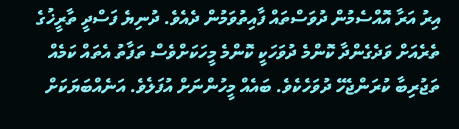އިރު އަރާ އޮއްސެމުން ދުވަސްތައް ފާއިތުވަމުން ދެއެވެ. ދުނިޔެ ފަސްދީ ތާރީޚުގެ ތެރެއަށް ވަދެގެންދާ ކޮންމެ ދުވަހަކީ ކޮންމެ މީހަކަށްވެސް ތަފާތު އެތައް ކަމެއް ތަޖުރިބާ ކުރަންޖެހޭ ދުވަހެކެވެ. ބައެއް މީހުންނަށް އުފަލެވެ. އަނެއްބަޔަކަށް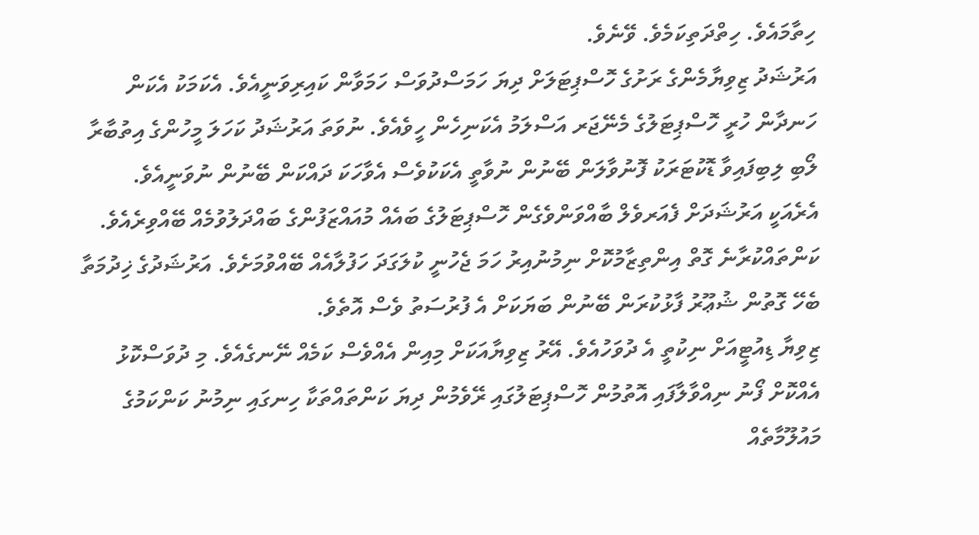ހިތާމައެވެ. ހިތްދަތިކަމެވެ. ވޭނެވެ.
އަރުޝަދު ޒިވިޔާމެންގެ ރަށުގެ ހޮސްޕިޓަލަށް ދިޔަ ހަމަސްދުވަސް ހަމަވާން ކައިރިވަނީއެވެ. އެކަމަކު އެކަން ހަނދާން ހުރީ ހޮސްޕިޓަލުގެ މެނޭޖަރ އަސްލަމު އެކަނިހެން ހީވެއެވެ. ނުވަތަ އަރުޝަދު ކަހަލަ މީހުންގެ އިތުބާރާ ލޯބި ލިބިފައިވާ ޑޮކުޓަރަކު ފޮނުވާލަން ބޭނުން ނުވާތީ އެކަކުވެސް އެވާހަކަ ދައްކަން ބޭނުން ނުވަނީއެވެ.
އެރެއަކީ އަރުޝަދަށް ފެއަރވެލް ބާއްވަންވެގެން ހޮސްޕިޓަލުގެ ބައެއް މުއައްޒަފުންގެ ބައްދަލުވުމެއް ބޭއްވިރެއެވެ. ކަންތައްކުރާނެ ގޮތް އިންތިޒާމުކޮށް ނިމުނުއިރު ހަމަ ޖެހުނީ ކުލަގަދަ ހަފުލާއެއް ބޭއްވުމަށެވެ. އަރުޝަދުގެ ޚިދުމަތާ ބެހޭ ގޮތުން ޝުޢޫރު ފާޅުކުރަން ބޭނުން ބަޔަކަށް އެ ފުރުސަތު ވެސް އޮތެވެ.
ޒިވިޔާ ޑިއުޓީއަށް ނިކުތީ އެ ދުވަހުއެވެ. އޭރު ޒިވިޔާއަކަށް މިއިން އެއްވެސް ކަމެއް ނޭނގެއެވެ. މި ދުވަސްކޮޅު އެއްކޮށް ފޯނު ނިއްވާލާފައި އޮތުމުން ހޮސްޕިޓަލުގައި ރޭވެމުން ދިޔަ ކަންތައްތަކާ ހިނގައި ނިމުނު ކަންކަމުގެ މައުލޫމާތެއް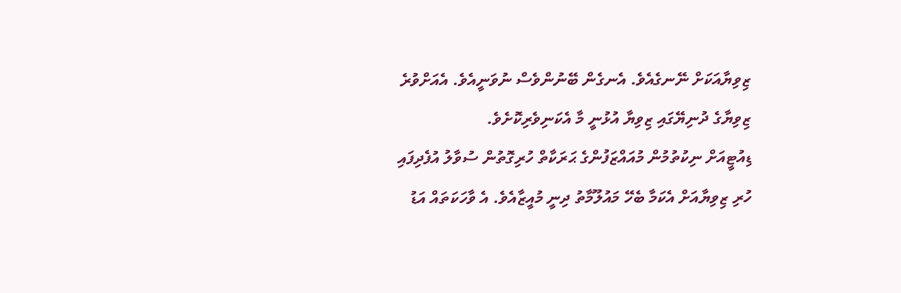ޒިވިޔާއަކަށް ނޭނގެއެވެ. އެނގެން ބޭނުންވެސް ނުވަނީއެވެ. އެއަށްވުރެ ޒިވިޔާގެ ދުނިޔޭގައި ޒިވިޔާ އުޅުނީ މާ އެކަނިވެރިކޮށެވެ.
ޑިއުޓީއަށް ނިކުތުމުން މުއައްޒަފުންގެ ޙަރަކާތް ހުރިގޮތުން ސުވާލު އުފެދިފައި ހުރި ޒިވިޔާއަށް އެކަމާ ބެހޭ މައުލޫމާތު ދިނީ މުއީޒާއެވެ. އެ ވާހަކަތައް އަޑު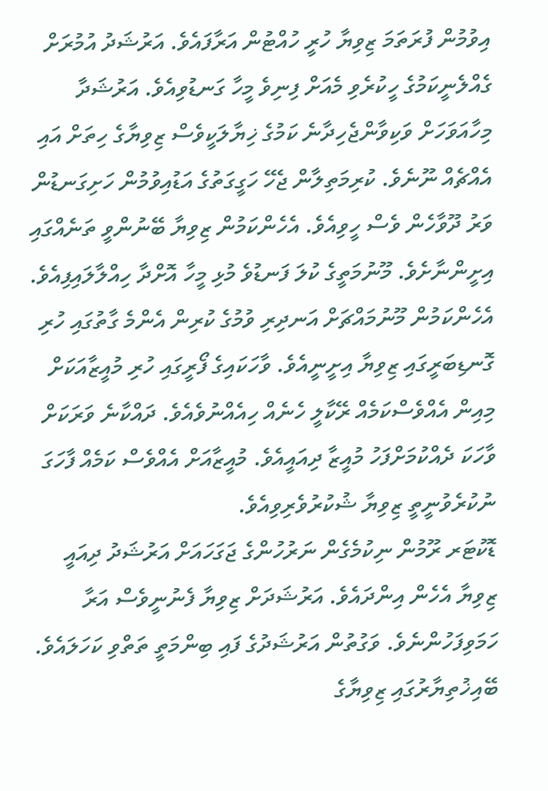އިވުމުން ފުރަތަމަ ޒިވިޔާ ހުރީ ހުއްޓުން އަރާފައެވެ. އަރުޝަދު އުމުރަށް ގެއްލެނީކަމުގެ ހީކުރެވި މެއަށް ފިނިވެ މީހާ ގަނޑުވިއެވެ. އަރުޝަދާ މިހާއަވަހަށް ވަކިވާންޖެހިދާނެ ކަމުގެ ޚިޔާލަކީވެސް ޒިވިޔާގެ ހިތަށް އައި އެއްޗެއް ނޫނެވެ. ކުރިމަތިލާން ޖެހޭ ހަގީގަތުގެ އަޑުއިވުމުން ހަށިގަނޑުން ވަރު ދޫވާހެން ވެސް ހީވިއެވެ. އެހެންކަމުން ޒިވިޔާ ބޭނުންވީ ތަނެއްގައި އިށީންނާށެވެ. މޫނުމަތީގެ ކުލަ ފަނޑުވެ މުޅި މީހާ އޮށްދާ ހިއްލާލައިފިއެވެ. އެހެންކަމުން މޫނުމައްޗަށް އަނދިރި ވުމުގެ ކުރިން އެންމެ ގާތުގައި ހުރި ގޮނޑިބަރީގައި ޒިވިޔާ އިށީނީއެވެ. ވާހަކައިގެ ފޯރީގައި ހުރި މުއީޒާއަކަށް މިއިން އެއްވެސްކަމެއް ރޭކާލީ ހެނެއް ހިއެއްނުވެއެވެ. ދައްކާނެ ވަރަކަށް ވާހަކަ ދެއްކުމަށްފަހު މުއީޒާ ދިއައީއެވެ. މުއީޒާއަށް އެއްވެސް ކަމެއް ފާހަގަ ނުކުރެވުނީތީ ޒިވިޔާ ޝުކުރުވެރިވިއެވެ.
ޑޮކުޓަރ ރޫމުން ނިކުމެގެން ނަރުހުންގެ ޖަގަހައަށް އަރުޝަދު ދިއައީ ޒިވިޔާ އެހެން އިންދައެވެ. އަރުޝަދަށް ޒިވިޔާ ފެނުނީވެސް އަރާ ހަމަވިފަހުންނެވެ. ވަގުތުން އަރުޝަދުގެ ފައި ބިންމަތީ ތަތްވި ކަހަލައެވެ. ބޭއިޚުތިޔާރުގައި ޒިވިޔާގެ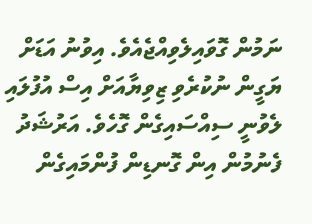ނަމުން ގޮވައިލެވިއްޖެއެވެ. އިވުނު އަޑަށް ޔަގީން ނުކުރެވި ޒިވިޔާއަށް އިސް އުފުލައި ލެވުނީ ސިއްސައިގެން ގޮހެވެ. އަރުޝަދު ފެނުމުން އިން ގޮނޑިން ފުންމައިގެން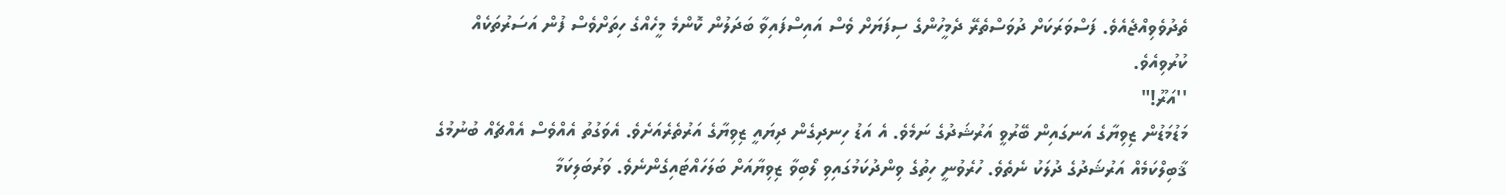ތެދުވެވިއްޖެއެވެ. ފަސްވަރަކަށް ދުވަސްތެރޭ ދެމީހުންގެ ސިފަޔަށް ވެސް އައިސްފައިވާ ބަދަލުން ކޮންމެ މީހެއްގެ ހިތަށްވެސް ފުން އަސަރުތަކެއް ކުރުވިއެވެ.
''އަރޫ!"
މަޑުމަޑުން ޒިވިޔާގެ އަނގައިން ބޭރުވީ އަރުޝަދުގެ ނަމެވެ. އެ އަޑު ހިނދިގެން ދިޔައީ ޒިވިޔާގެ އަރުތެރެއަށެވެ. އެވަގުތު އެއްވެސް އެއްޗެއް ބުނުމުގެ ޤާބިލްކަމެއް އަރުޝަދުގެ ދުލަކު ނެތެވެ. ހުރެވުނީ ހިތުގެ ވިންދުކަމުގައިވި ލޯބިވާ ޒިވިޔާއަށް ބަލަހައްޓައިގެންނެވެ. ވަރުބަލިކަމާ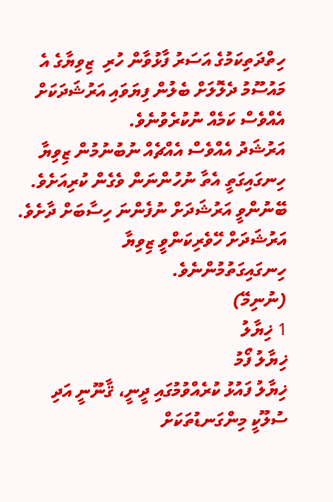ހިތްދަތިކަމުގެ އަސަރު ފާޅުވާން ހުރި  ޒިވިޔާގެ އެ މައުސޫމު ދެލޮލަށް ބެލުން ފިޔަވައި އަރުޝަދަކަށް އެއްވެސް ކަމެއް ނުކުރެވުނެވެ.
އަރުޝަދު އެއްވެސް އެއްޗެއް ނުބުނުމުން ޒިވިޔާ ހިނގައިގަތީ އެތާ ނުހުންނަން ވެގެން ކުރިއަށެވެ. ބޭނުންވީ އަރުޝަދަށް ނުފެންނަ ހިސާބަށް ދާށެވެ. އަރުޝަދަށް ހޭވެރިކަންވީ ޒިވިޔާ ހިނގައިގަތުމުންނެވެ.
(ނުނިމޭ)
1 ޚިޔާލު
ޚިޔާލު ފޯމު
ޚިޔާލު ފައުޅު ކުރެއްވުމުގައި ދީނީ، ޤާނޫނީ އަދި ސުލޫކީ މިންގަނޑުތަކަށް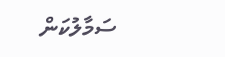ސަމާލުކަން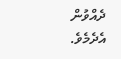ދެއްވުން އެދެމެވެ.